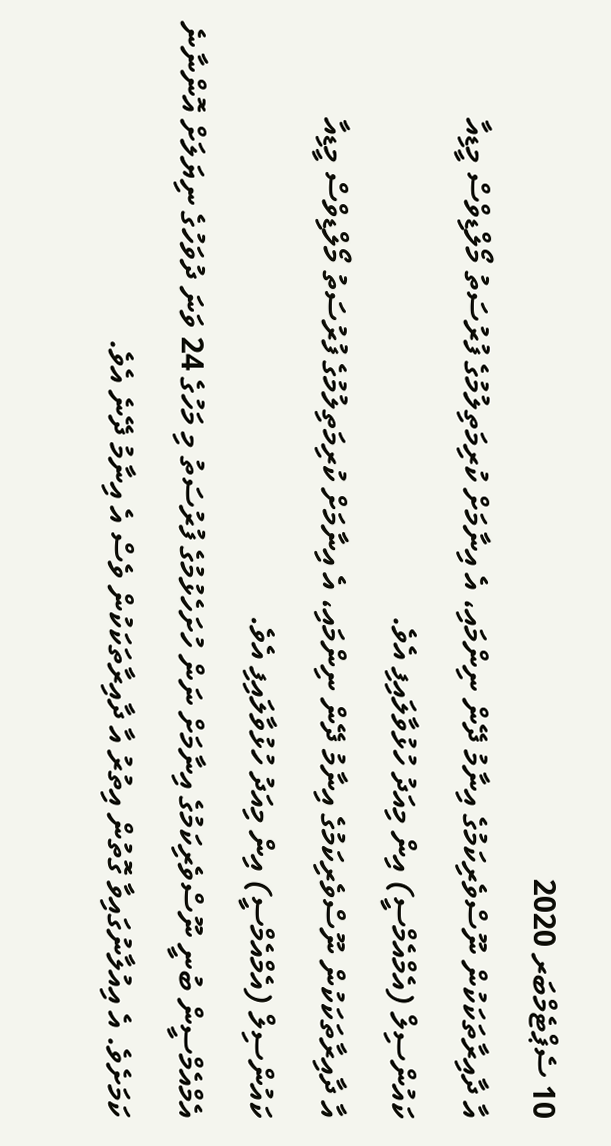10 ސެޕްޓެމްބަރ 2020
އާ ދާއިރާތަކަކުން ނޫސްވެރިކަމުގެ އިނާމު ދޭން ނިންމައި، އެ އިނާމަށް ކުރިމަތިލުމުގެ ފުރުސަތު މޯލްޑިވްސް މީޑިއާ ކައުންސިލް (އެމްއެމްސީ) އިން މިއަދު ހުޅުވާލައިފި އެވެ.
އާ ދާއިރާތަކަކުން ނޫސްވެރިކަމުގެ އިނާމު ދޭން ނިންމައި، އެ އިނާމަށް ކުރިމަތިލުމުގެ ފުރުސަތު މޯލްޑިވްސް މީޑިއާ ކައުންސިލް (އެމްއެމްސީ) އިން މިއަދު ހުޅުވާލައިފި އެވެ.
އެމްއެމްސީން ބުނީ ނޫސްވެރިކަމުގެ އިނާމަށް ނަން ހުށަހެޅުމުގެ ފުރުސަތު މި މަހުގެ 24 ވަނަ ދުވަހުގެ ނިޔަލަށް އޮންނާނެ ކަމަށެވެ. އެ އިއުލާނުގައިވާ ގޮތުން އިތުރު އާ ދާއިރާތަކަކުން ވެސް އެ އިނާމު ދޭނެ އެވެ.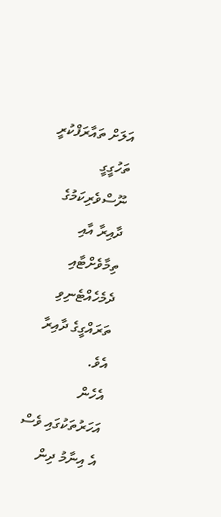އަލަށް ތައާރަފްކުރީ ތަހުގީގީ ނޫސްވެރިކަމުގެ ދާއިރާ އާއި ތިމާވެށްޓާއި ދެމެހެއްޓެނިވި ތަރައްގީގެ ދާއިރާ އެވެ.
އެހެން އަހަރުތަކުގައި ވެސް އެ އިނާމު ދިން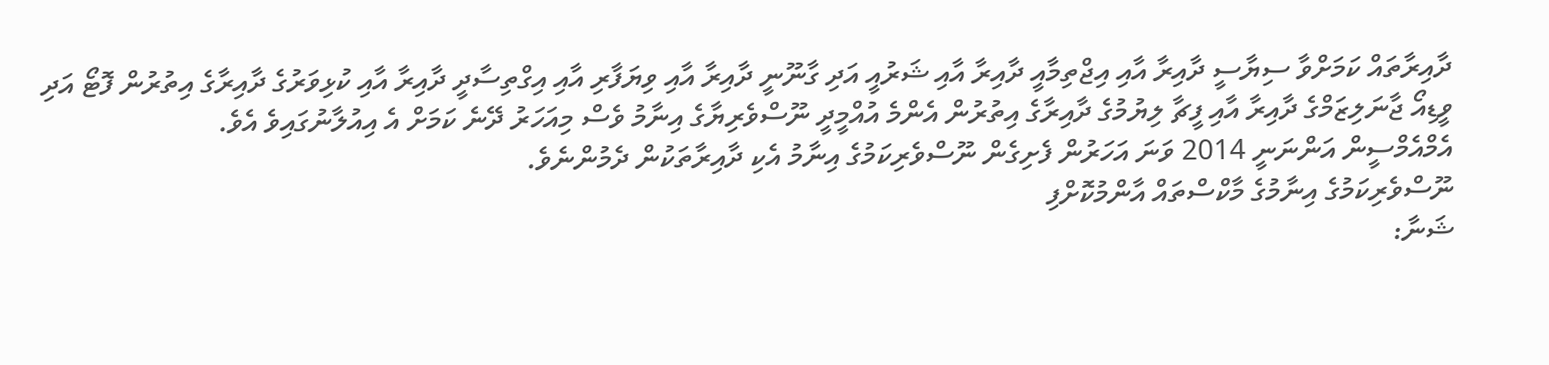ދާއިރާތައް ކަމަށްވާ ސިޔާސީ ދާއިރާ އާއި އިޖްތިމާއީ ދާއިރާ އާއި ޝަރުއީ އަދި ގާނޫނީ ދާއިރާ އާއި ވިޔަފާރި އާއި އިގްތިސާދީ ދާއިރާ އާއި ކުޅިވަރުގެ ދާއިރާގެ އިތުރުން ފޮޓޯ އަދި ވީޑިއޯ ޖާނަލިޒަމްގެ ދާއިރާ އާއި ފީޗާ ލިޔުމުގެ ދާއިރާގެ އިތުރުން އެންމެ އުއްމީދީ ނޫސްވެރިޔާގެ އިނާމު ވެސް މިއަހަރު ދޭނެ ކަމަށް އެ އިއުލާނުގައިވެ އެވެ.
އެމްއެމްސީން އަންނަނީ 2014 ވަނަ އަހަރުން ފެށިގެން ނޫސްވެރިކަމުގެ އިނާމު އެކި ދާއިރާތަކުން ދެމުންނެވެ.
ނޫސްވެރިކަމުގެ އިނާމުގެ މާކްސްތައް އާންމުކޮށްފި
ޝަނާ: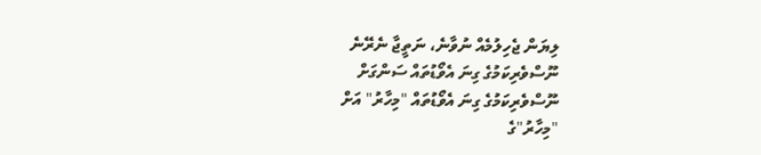ލިޔަން ޖެހިލުމެއް ނުވާނެ، ނަތީޖާ ނެރޭނެ
ނޫސްވެރިކަމުގެ ގިނަ އެވޯޑުތައް ސަންގަށް
ނޫސްވެރިކަމުގެ ގިނަ އެވޯޑުތައް "މިހާރު" އަށް
"މިހާރު"ގެ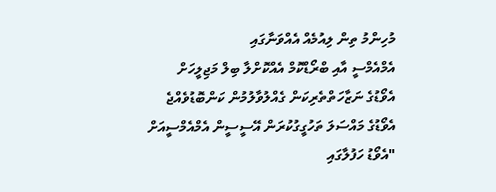މުހިންމު ތިން ލިއުމެއް އެއްވަނާގައި
އެމްއެމްސީ އާއި ބްރޯޑްކޮމް އެއްކޮށްލާ ބިލް މަޖިލީހަށް
އެވޯޑުގެ ނަޒާހަތްތެރިކަން ގެއްލުވާލުމުން ކަންބޮޑުވެއްޖެ
އެވޯޑުގެ މައްސަލަ ތަހުގީގުކުރަން އޭސީސީން އެމްއެމްސީއަށް
"އެވޯޑު ހަފުލާގައި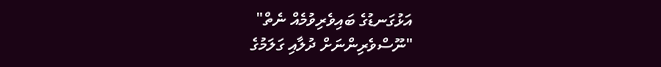އަޅުގަނޑުގެ ބައިވެރިވުމެއް ނެތް"
"ނޫސްވެރިންނަށް ދުލާއި ގަލަމުގެ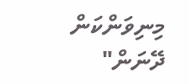މިނިވަންކަން ދޭނަން"